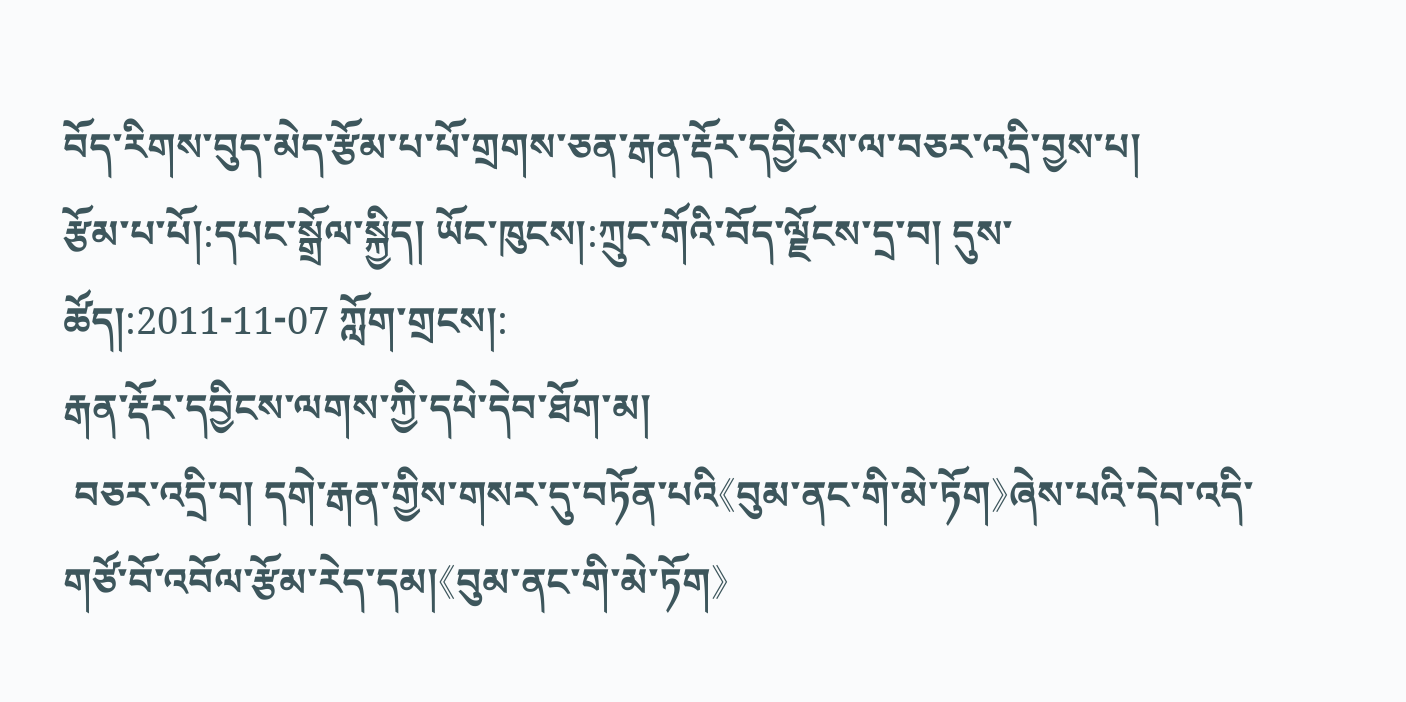བོད་རིགས་བུད་མེད་རྩོམ་པ་པོ་གྲགས་ཅན་རྒན་རྡོར་དབྱིངས་ལ་བཅར་འདྲི་བྱས་པ།
རྩོམ་པ་པོ།:དཔང་སྒྲོལ་སྐྱིད། ཡོང་ཁུངས།:ཀྲུང་གོའི་བོད་ལྗོངས་དྲ་བ། དུས་ཚོད།:2011-11-07 ཀློག་གྲངས།:
རྒན་རྡོར་དབྱིངས་ལགས་ཀྱི་དཔེ་དེབ་ཐོག་མ།
 བཅར་འདྲི་བ། དགེ་རྒན་གྱིས་གསར་དུ་བཏོན་པའི《བུམ་ནང་གི་མེ་ཏོག》ཞེས་པའི་དེབ་འདི་གཙོ་བོ་འབོལ་རྩོམ་རེད་དམ།《བུམ་ནང་གི་མེ་ཏོག》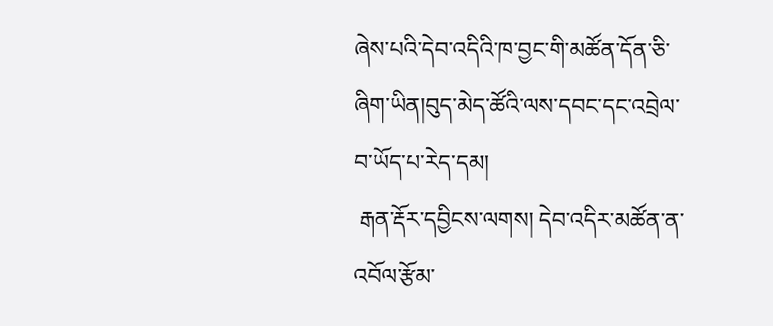ཞེས་པའི་དེབ་འདིའི་ཁ་བྱང་གི་མཚོན་དོན་ཅི་ཞིག་ཡིན།བུད་མེད་ཚོའི་ལས་དབང་དང་འབྲེལ་བ་ཡོད་པ་རེད་དམ།
 རྒན་རྡོར་དབྱིངས་ལགས། དེབ་འདིར་མཚོན་ན་འབོལ་རྩོམ་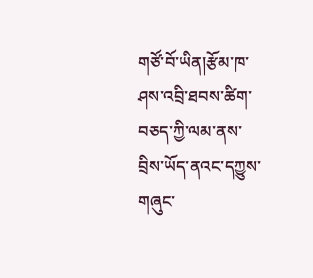གཙོ་བོ་ཡིན།རྩོམ་ཁ་ཤས་འབྲི་ཐབས་ཚིག་བཅད་ཀྱི་ལམ་ནས་བྲིས་ཡོད་ནའང་དཀྱུས་གཞུང་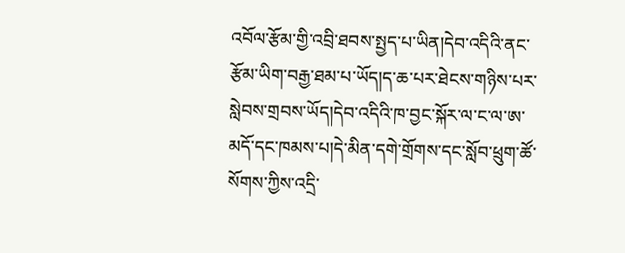འབོལ་རྩོམ་གྱི་འབྲི་ཐབས་སྤྱད་པ་ཡིན།དེབ་འདིའི་ནང་རྩོམ་ཡིག་བརྒྱ་ཐམ་པ་ཡོད།ད་ཆ་པར་ཐེངས་གཉིས་པར་སླེབས་གྲབས་ཡོད།དེབ་འདིའི་ཁ་བྱང་སྐོར་ལ་ང་ལ་ཨ་མདོ་དང་ཁམས་པ།དེ་མིན་དགེ་གྲོགས་དང་སློབ་ཕྲུག་ཚོ་སོགས་ཀྱིས་འདྲི་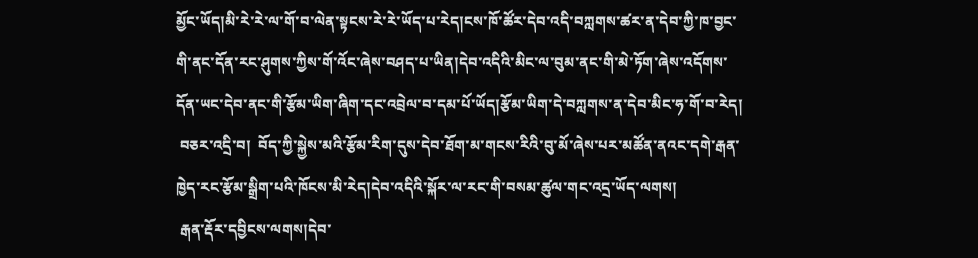མྱོང་ཡོད།མི་རེ་རེ་ལ་གོ་བ་ལེན་སྟངས་རེ་རེ་ཡོད་པ་རེད།ངས་ཁོ་ཚོར་དེབ་འདི་བཀླགས་ཚར་ན་དེབ་ཀྱི་ཁ་བྱང་གི་ནང་དོན་རང་ཤུགས་ཀྱིས་གོ་འོང་ཞེས་བཤད་པ་ཡིན།དེབ་འདིའི་མིང་ལ་བུམ་ནང་གི་མེ་ཏོག་ཞེས་འདོགས་དོན་ཡང་དེབ་ནང་གི་རྩོམ་ཡིག་ཞིག་དང་འབྲེལ་བ་དམ་པོ་ཡོད།རྩོམ་ཡིག་དེ་བཀླགས་ན་དེབ་མིང་ཧ་གོ་བ་རེད།
 བཅར་འདྲི་བ།  བོད་ཀྱི་སྐྱེས་མའི་རྩོམ་རིག་དུས་དེབ་ཐོག་མ་གངས་རིའི་བུ་མོ་ཞེས་པར་མཚོན་ནའང་དགེ་རྒན་ཁྱེད་རང་རྩོམ་སྒྲིག་པའི་ཁོངས་མི་རེད།དེབ་འདིའི་སྐོར་ལ་རང་གི་བསམ་ཚུལ་གང་འདྲ་ཡོད་ལགས།
 རྒན་རྡོར་དབྱིངས་ལགས།དེབ་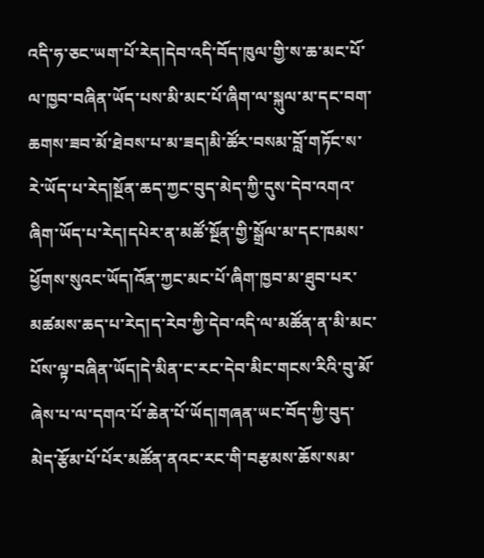འདི་ཧ་ཅང་ཡག་པོ་རེད།དེབ་འདི་བོད་ཁུལ་གྱི་ས་ཆ་མང་པོ་ལ་ཁྱབ་བཞིན་ཡོད་པས་མི་མང་པོ་ཞིག་ལ་སྐུལ་མ་དང་བག་ཆགས་ཟབ་མོ་ཐེབས་པ་མ་ཟད།མི་ཚོར་བསམ་བློ་གཏོང་ས་རེ་ཡོད་པ་རེད།སྔོན་ཆད་ཀྱང་བུད་མེད་ཀྱི་དུས་དེབ་འགའ་ཞིག་ཡོད་པ་རེད།དཔེར་ན་མཚོ་སྔོན་གྱི་སྒྲོལ་མ་དང་ཁམས་ཕྱོགས་སུའང་ཡོད།འོན་ཀྱང་མང་པོ་ཞིག་ཁྱབ་མ་ཐུབ་པར་མཚམས་ཆད་པ་རེད།ད་རེབ་ཀྱི་དེབ་འདི་ལ་མཚོན་ན་མི་མང་པོས་ལྟ་བཞིན་ཡོད།དེ་མིན་ང་རང་དེབ་མིང་གངས་རིའི་བུ་མོ་ཞེས་པ་ལ་དགའ་པོ་ཆེན་པོ་ཡོད།གཞན་ཡང་བོད་ཀྱི་བུད་མེད་རྩོམ་པོ་པོར་མཚོན་ནའང་རང་གི་བརྩམས་ཆོས་སམ་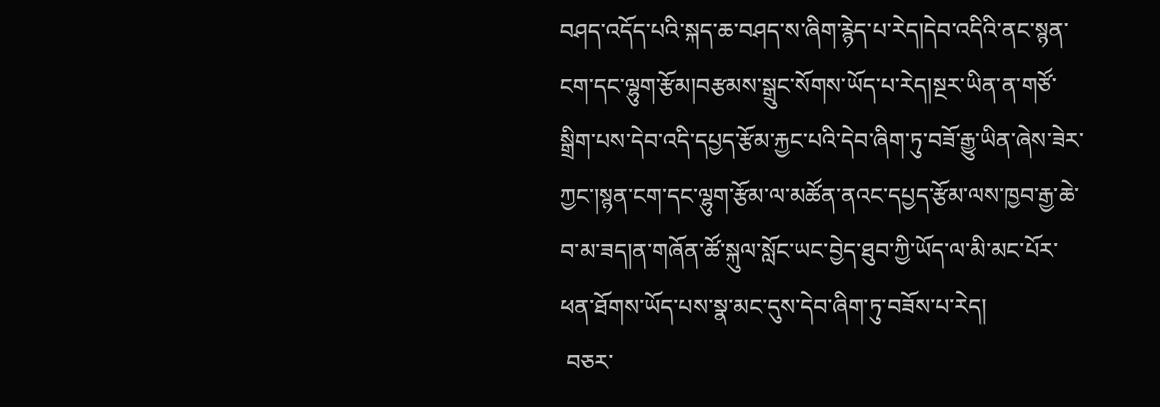བཤད་འདོད་པའི་སྐད་ཆ་བཤད་ས་ཞིག་རྙེད་པ་རེད།དེབ་འདིའི་ནང་སྙན་ངག་དང་ལྷུག་རྩོམ།བརྩམས་སྒྲུང་སོགས་ཡོད་པ་རེད།སྔར་ཡིན་ན་གཙོ་སྒྲིག་པས་དེབ་འདི་དཔྱད་རྩོམ་རྐྱང་པའི་དེབ་ཞིག་ཏུ་བཟོ་རྒྱུ་ཡིན་ཞེས་ཟེར་ཀྱང་།སྙན་ངག་དང་ལྷུག་རྩོམ་ལ་མཚོན་ནའང་དཔྱད་རྩོམ་ལས་ཁྱབ་རྒྱ་ཆེ་བ་མ་ཟད།ན་གཞོན་ཚོ་སྐུལ་སློང་ཡང་བྱེད་ཐུབ་ཀྱི་ཡོད་ལ་མི་མང་པོར་ཕན་ཐོགས་ཡོད་པས་སྣ་མང་དུས་དེབ་ཞིག་ཏུ་བཟོས་པ་རེད།
 བཅར་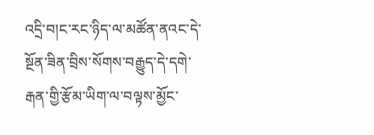འདྲི་བ།ང་རང་ཉིད་ལ་མཚོན་ནའང་དེ་སྔོན་ཟིན་བྲིས་སོགས་བརྒྱུད་དེ་དགེ་རྒན་གྱི་རྩོམ་ཡིག་ལ་བལྟས་མྱོང་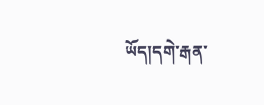ཡོད།དགེ་རྒན་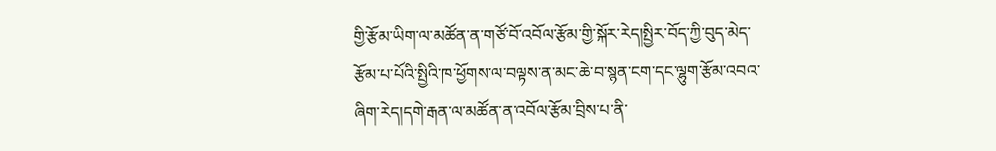གྱི་རྩོམ་ཡིག་ལ་མཚོན་ན་གཙོ་བོ་འབོལ་རྩོམ་གྱི་སྐོར་རེད།སྤྱིར་བོད་ཀྱི་བུད་མེད་རྩོམ་པ་པོའི་སྤྱིའི་ཁ་ཕྱོགས་ལ་བལྟས་ན་མང་ཆེ་བ་སྙན་ངག་དང་ལྷུག་རྩོམ་འབའ་ཞིག་རེད།དགེ་རྒན་ལ་མཚོན་ན་འབོལ་རྩོམ་བྲིས་པ་ནི་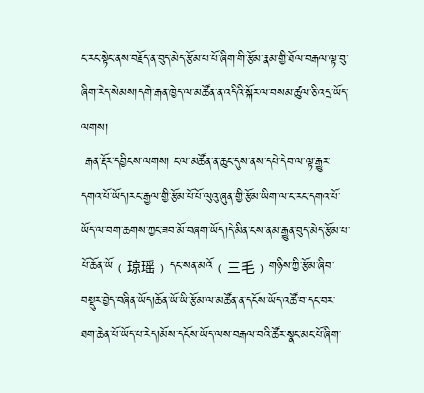ང་རང་སྟེང་ནས་བརྗོད་ན་བུད་མེད་རྩོམ་པ་པོ་ཞིག་གི་རྩོམ་རྣམ་གྱི་ཐོལ་བརྒལ་ལྟ་བུ་ཞིག་རེད་སེམས།དགེ་རྒན་ཁྱེད་ལ་མཚོན་ན་འདིའི་སྐོར་ལ་བསམ་ཚུལ་ཅི་འདྲ་ཡོད་ལགས།
 རྒན་རྡོར་དབྱིངས་ལགས། ང་ལ་མཚོན་ན་ཆུང་དུས་ནས་དཔེ་དེབ་ལ་ལྟ་རྒྱུར་དགའ་པོ་ཡོད།རང་རྒྱལ་གྱི་རྩོམ་པོ་པོ་ལུའུ་ཞུན་གྱི་རྩོམ་ཡིག་ལ་ང་རང་དགའ་པོ་ཡོད་ལ་བག་ཆགས་ཀྱང་ཟབ་མོ་བཞག་ཡོད།དེ་མིན་ངས་ནམ་རྒྱུན་བུད་མེད་རྩོམ་པ་པོ་ཆོན་ཡོ﹙琼瑶﹚དང་སན་མའོ﹙三毛﹚གཉིས་ཀྱི་རྩོམ་ཞིབ་བསྡུར་བྱེད་བཞིན་ཡོད།ཆོན་ཡོ་ཡི་རྩོམ་ལ་མཚོན་ན་དངོས་ཡོད་འཚོ་བ་དང་བར་ཐག་ཆེན་པོ་ཡོད་པ་རེད།མོས་དངོས་ཡོད་ལས་བརྒལ་བའི་ཚོར་སྣང་མང་པོ་ཞིག་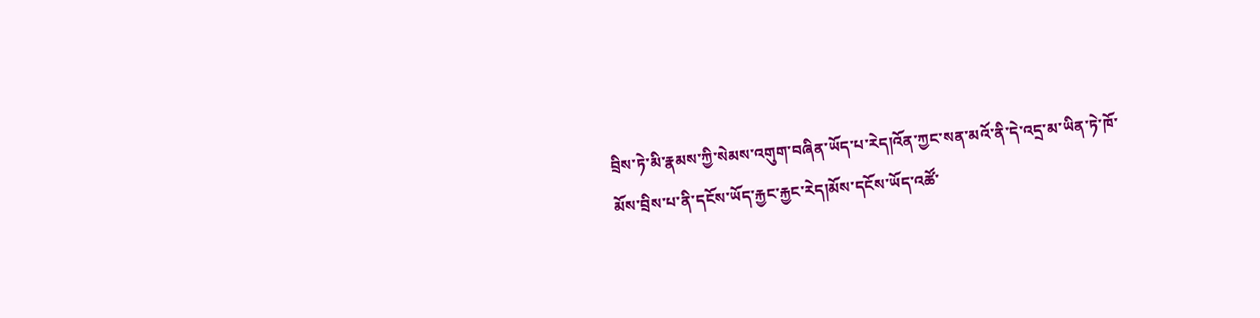བྲིས་ཏེ་མི་རྣམས་ཀྱི་སེམས་འགུག་བཞིན་ཡོད་པ་རེད།འོན་ཀྱང་སན་མའོ་ནི་དེ་འདྲ་མ་ཡིན་ཏེ་ཁོ་མོས་བྲིས་པ་ནི་དངོས་ཡོད་རྐྱང་རྐྱང་རེད།མོས་དངོས་ཡོད་འཚོ་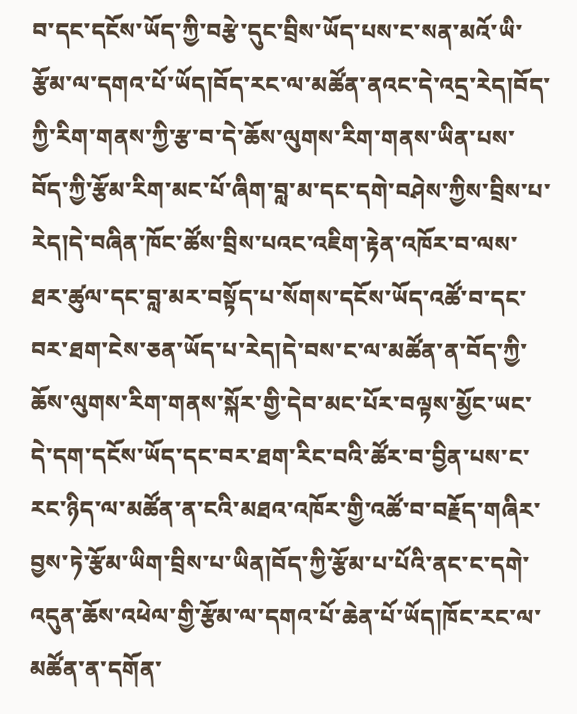བ་དང་དངོས་ཡོད་ཀྱི་བརྩེ་དུང་བྲིས་ཡོད་པས་ང་སན་མའོ་ཡི་རྩོམ་ལ་དགའ་པོ་ཡོད།བོད་རང་ལ་མཚོན་ནའང་དེ་འདྲ་རེད།བོད་ཀྱི་རིག་གནས་ཀྱི་རྩ་བ་དེ་ཆོས་ལུགས་རིག་གནས་ཡིན་པས་བོད་ཀྱི་རྩོམ་རིག་མང་པོ་ཞིག་བླ་མ་དང་དགེ་བཤེས་ཀྱིས་བྲིས་པ་རེད།དེ་བཞིན་ཁོང་ཚོས་བྲིས་པའང་འཇིག་རྟེན་འཁོར་བ་ལས་ཐར་ཚུལ་དང་བླ་མར་བསྟོད་པ་སོགས་དངོས་ཡོད་འཚོ་བ་དང་བར་ཐག་ངེས་ཅན་ཡོད་པ་རེད།དེ་བས་ང་ལ་མཚོན་ན་བོད་ཀྱི་ཆོས་ལུགས་རིག་གནས་སྐོར་གྱི་དེབ་མང་པོར་བལྟས་མྱོང་ཡང་དེ་དག་དངོས་ཡོད་དང་བར་ཐག་རིང་བའི་ཚོར་བ་བྱིན་པས་ང་རང་ཉིད་ལ་མཚོན་ན་ངའི་མཐའ་འཁོར་གྱི་འཚོ་བ་བརྗོད་གཞིར་བྱས་ཏེ་རྩོམ་ཡིག་བྲིས་པ་ཡིན།བོད་ཀྱི་རྩོམ་པ་པོའི་ནང་ང་དགེ་འདུན་ཆོས་འཕེལ་གྱི་རྩོམ་ལ་དགའ་པོ་ཆེན་པོ་ཡོད།ཁོང་རང་ལ་མཚོན་ན་དགོན་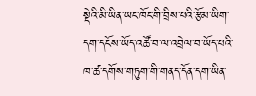སྡེའི་མི་ཡིན་ཡང་ཁོང་གི་བྲིས་པའི་རྩོམ་ཡིག་དག་དངོས་ཡོད་འཚོ་བ་ལ་འབྲེལ་བ་ཡོད་པའི་ཁ་ཚ་དགོས་གཏུག་གི་གནད་དོན་དག་ཡིན་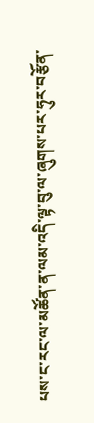པས་ང་རང་ལ་མཚོན་ན་ལམ་འདི་ལྟ་བུ་ལ་ཞུགས་པར་ཧུར་བརྩོན་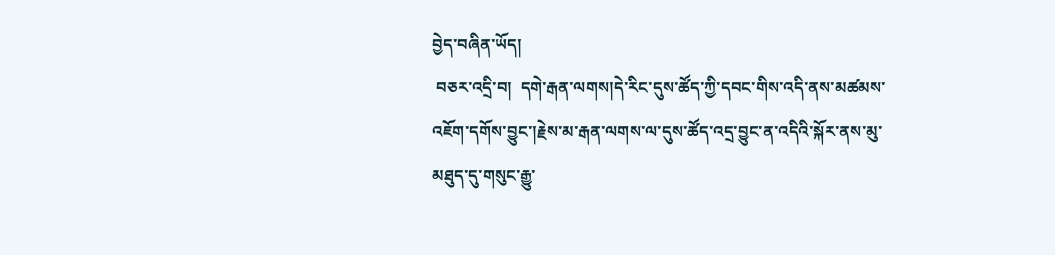བྱེད་བཞིན་ཡོད།
 བཅར་འདྲི་བ།  དགེ་རྒན་ལགས།དེ་རིང་དུས་ཚོད་ཀྱི་དབང་གིས་འདི་ནས་མཚམས་འཇོག་དགོས་བྱུང་།རྗེས་མ་རྒན་ལགས་ལ་དུས་ཚོད་འདྲ་བྱུང་ན་འདིའི་སྐོར་ནས་མུ་མཐུད་དུ་གསུང་རྒྱུ་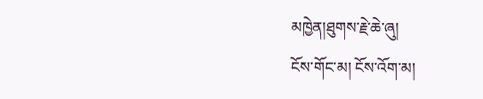མཁྱེན།ཐུགས་རྗེ་ཆེ་ཞུ།
ངོས་གོང་མ། ངོས་འོག་མ།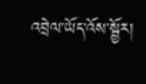འབྲེལ་ཡོད་འོས་སྦྱོར།